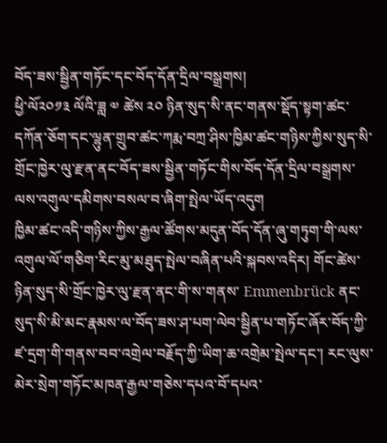བོད་ཟས་སྦྱིན་གཏོང་དང་བོད་དོན་དྲིལ་བསྒྲགས།
ཕྱི་ལོ༢༠༡༣ ལོའི་ཟླ ༧ ཚེས ༢༠ ཉིན་སུད་སི་ནང་གནས་སྡོད་སྟག་ཚང་དཀོན་ཅོག་དང་ལྷུན་གྲུབ་ཚང་ཀརྨ་བཀྲ་ཤིས་ཁྱིམ་ཚང་གཉིས་ཀྱིས་སུད་སི་གྲོང་ཁྱེར་ལུ་རྫན་ནང་བོད་ཟས་སྦྱིན་གཏོང་གིས་བོད་དོན་དྲིལ་བསྒྲགས་ལས་འགུལ་དམིགས་བསལ་བ་ཞིག་སྤེལ་ཡོད་འདུག
ཁྱིམ་ཚང་འདི་གཉིས་ཀྱིས་རྒྱལ་ཚོགས་མདུན་བོད་དོན་ཞུ་གཏུག་གི་ལས་འགུལ་ལོ་གཅིག་རིང་མུ་མཐུད་སྤེལ་བཞིན་པའི་སྐབས་འདིར། གོང་ཚེས་ཉིན་སུད་སི་གྲོང་ཁྱེར་ལུ་རྫན་ནང་གི་ས་གནས་ Emmenbrück ནང་སུད་སི་མི་མང་རྣམས་ལ་བོད་ཟས་ཤ་པག་ལེབ་སྦྱིན་པ་གཏོང་ཞོར་བོད་ཀྱི་ཛ་དྲག་གི་གནས་བབ་འགྲེལ་བརྗོད་ཀྱི་ཡིག་ཆ་འགྲེམ་སྤེལ་དང་། རང་ལུས་མེར་སྲེག་གཏོང་མཁན་རྒྱལ་གཅེས་དཔའ་བོ་དཔའ་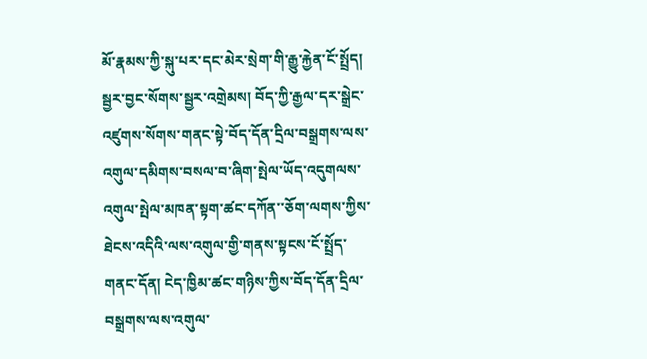མོ་རྣམས་ཀྱི་སྐུ་པར་དང་མེར་སྲེག་གི་རྒྱུ་རྐྱེན་ངོ་སྤྲོད། སྦྱར་བྱང་སོགས་སྦྱར་འགྲེམས། བོད་ཀྱི་རྒྱལ་དར་སྒྲེང་འཛུགས་སོགས་གནང་སྟེ་བོད་དོན་དྲིལ་བསྒྲགས་ལས་འགུལ་དམིགས་བསལ་བ་ཞིག་སྤེལ་ཡོད་འདུགལས་འགུལ་སྤེལ་མཁན་སྟག་ཚང་དཀོན་་ཅོག་ལགས་ཀྱིས་ཐེངས་འདིའི་ལས་འགུལ་གྱི་གནས་སྟངས་ངོ་སྤྲོད་གནང་དོན། ངེད་ཁྱིམ་ཚང་གཉིས་ཀྱིས་བོད་དོན་དྲིལ་བསྒྲགས་ལས་འགུལ་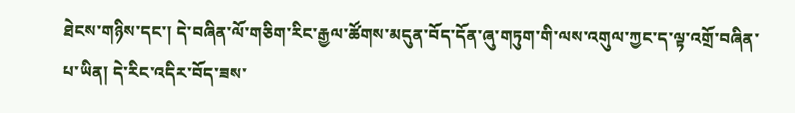ཐེངས་གཉིས་དང་། དེ་བཞིན་ལོ་གཅིག་རིང་རྒྱལ་ཚོགས་མདུན་བོད་དོན་ཞུ་གཏུག་གི་ལས་འགུལ་ཀྱང་ད་ལྟ་འགྲོ་བཞིན་པ་ཡིན། དེ་རིང་འདིར་བོད་ཟས་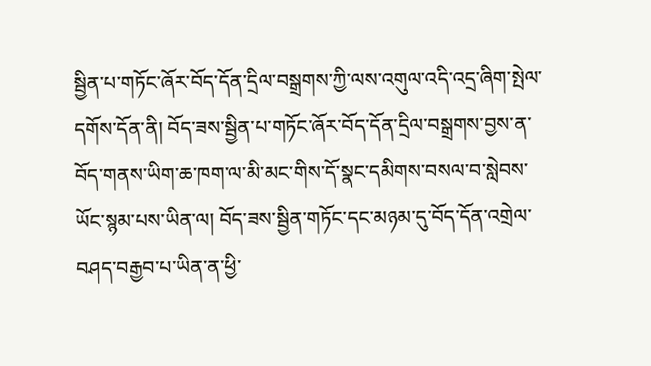སྦྱིན་པ་གཏོང་ཞོར་བོད་དོན་དྲིལ་བསྒྲགས་ཀྱི་ལས་འགུལ་འདི་འདྲ་ཞིག་སྤེལ་དགོས་དོན་ནི། བོད་ཟས་སྦྱིན་པ་གཏོང་ཞོར་བོད་དོན་དྲིལ་བསྒྲགས་བྱས་ན་བོད་གནས་ཡིག་ཆ་ཁག་ལ་མི་མང་གིས་དོ་སྣང་དམིགས་བསལ་བ་སླེབས་ཡོང་སྙམ་པས་ཡིན་ལ། བོད་ཟས་སྦྱིན་གཏོང་དང་མཉམ་དུ་བོད་དོན་འགྲེལ་བཤད་བརྒྱབ་པ་ཡིན་ན་ཕྱི་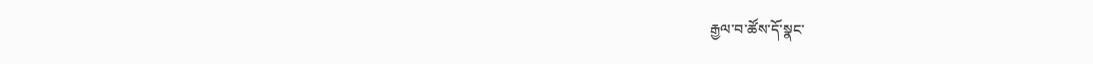རྒྱལ་བ་ཚོས་དོ་སྣང་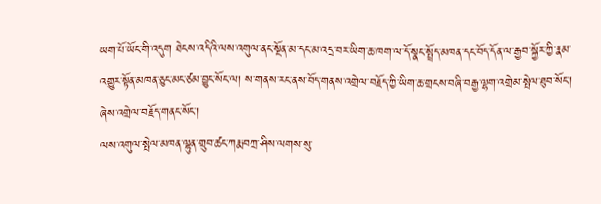ཡག་པོ་ཡོང་གི་འདུག ཐེངས་འདིའི་ལས་འགུལ་ནང་སྔོན་མ་དང་མ་འདྲ་བར་ཡིག་ཆ་ཁག་ལ་དོ་སྣང་སྤྲོད་མཁན་དང་བོད་དོན་ལ་རྒྱབ་སྐྱོར་ཀྱི་རྣམ་འགྱུར་སྟོན་མཁན་ཅུང་མང་ཙམ་བྱུང་སོང་ལ། ས་གནས་རང་ནས་བོད་གནས་འགྲེལ་བརྗོད་ཀྱི་ཡིག་ཆ་གྲངས་བཞི་བརྒྱ་ལྷག་འགྲེམ་སྤེལ་ཐུབ་སོང་། ཞེས་འགྲེལ་བརྗོད་གནང་སོང་།
ལས་འགུལ་སྤེལ་མཁན་ལྷུན་གྲུབ་ཚང་ཀརྨ་བཀྲ་ཤིས་ལགས་སུ་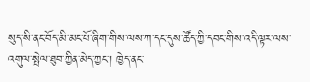སུད་སི་ནང་བོད་མི་མང་པོ་ཞིག་གིས་ལས་ཀ་དང་དུས་ཚོད་ཀྱི་དབང་གིས་འདི་ལྟར་ལས་འགུལ་སྤེལ་ཐུབ་ཀྱིན་མེད་ཀྱང་། ཁྱེད་ནང་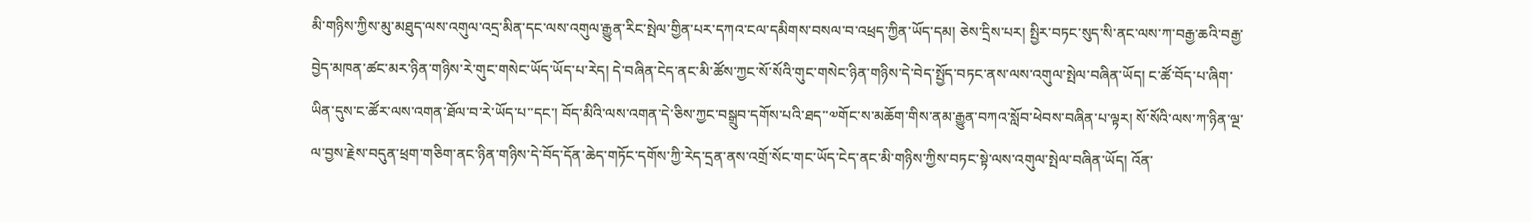མི་གཉིས་ཀྱིས་མུ་མཐུད་ལས་འགུལ་འདྲ་མིན་དང་ལས་འགུལ་རྒྱུན་རིང་སྤེལ་གྱིན་པར་དཀའ་ངལ་དམིགས་བསལ་བ་འཕྲད་ཀྱིན་ཡོད་དམ། ཅེས་དྲིས་པར། སྤྱིར་བཏང་སུད་སི་ནང་ལས་ཀ་བརྒྱ་ཆའི་བརྒྱ་བྱེད་མཁན་ཚང་མར་ཉིན་གཉིས་རེ་གུང་གསེང་ཡོད་ཡོད་པ་རེད། དེ་བཞིན་ངེད་ནང་མི་ཚོས་ཀྱང་སོ་སོའི་གུང་གསེང་ཉིན་གཉིས་དེ་བེད་སྤྱོད་བཏང་ནས་ལས་འགུལ་སྤེལ་བཞིན་ཡོད། ང་ཚོ་བོད་པ་ཞིག་ཡིན་དུས་ང་ཚོར་ལས་འགན་ཐོལ་བ་རེ་ཡོད་པ་་དང་། བོད་མིའི་ལས་འགན་དེ་ཅིས་ཀྱང་བསྒྲུབ་དགོས་པའི་ཐད་་༧གོང་ས་མཆོག་གིས་ནམ་རྒྱུན་བཀའ་སློབ་ཕེབས་བཞིན་པ་ལྟར། སོ་སོའི་ལས་ཀ་ཉིན་ལྔ་ལ་བྱས་རྗེས་བདུན་ཕྲག་གཅིག་ནང་ཉིན་གཉིས་དེ་བོད་དོན་ཆེད་གཏོང་དགོས་ཀྱི་རེད་དྲན་ནས་འགྲོ་སོང་གང་ཡོད་ངེད་ནང་མི་གཉིས་ཀྱིས་བཏང་སྟེ་ལས་འགུལ་སྤེལ་བཞིན་ཡོད། འོན་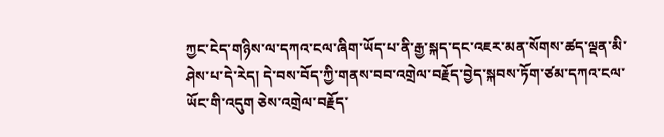ཀྱང་ངེད་གཉིས་ལ་དཀའ་ངལ་ཞིག་ཡོད་པ་ནི་རྒྱ་སྐད་དང་འཇར་མན་སོགས་ཚད་ལྡན་མི་ཤེས་པ་དེ་རེད། དེ་བས་བོད་ཀྱི་གནས་བབ་འགྲེལ་བརྗོད་བྱེད་སྐབས་ཏོག་ཙམ་དཀའ་ངལ་ཡོང་གི་འདུག ཅེས་འགྲེལ་བརྗོད་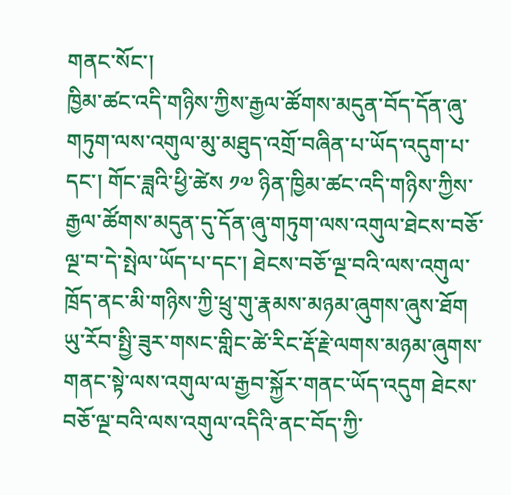གནང་སོང་།
ཁྱིམ་ཚང་འདི་གཉིས་ཀྱིས་རྒྱལ་ཚོགས་མདུན་བོད་དོན་ཞུ་གཏུག་ལས་འགུལ་མུ་མཐུད་འགྲོ་བཞིན་པ་ཡོད་འདུག་པ་དང་། གོང་ཟླའི་ཕྱི་ཚེས ༡༧ ཉིན་ཁྱིམ་ཚང་འདི་གཉིས་ཀྱིས་རྒྱལ་ཚོགས་མདུན་དུ་དོན་ཞུ་གཏུག་ལས་འགུལ་ཐེངས་བཅོ་ལྔ་བ་དེ་སྤེལ་ཡོད་པ་དང་། ཐེངས་བཅོ་ལྔ་བའི་ལས་འགུལ་ཁྲོད་ནང་མི་གཉིས་ཀྱི་ཕྲུ་གུ་རྣམས་མཉམ་ཞུགས་ཞུས་ཐོག ཡུ་རོབ་སྤྱི་ཟུར་གསང་གླིང་ཚེ་རིང་རྡོ་རྗེ་ལགས་མཉམ་ཞུགས་གནང་སྟེ་ལས་འགུལ་ལ་རྒྱབ་སྐྱོར་གནང་ཡོད་འདུག ཐེངས་བཅོ་ལྔ་བའི་ལས་འགུལ་འདིའི་ནང་བོད་ཀྱི་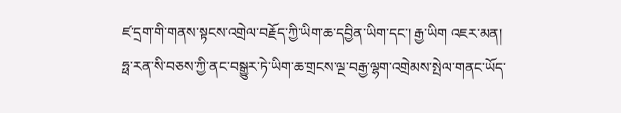ཛ་དྲག་གི་གནས་སྟངས་འགྲེལ་བརྗོད་ཀྱི་ཡིག་ཆ་དབྱིན་ཡིག་དང་། རྒྱ་ཡིག འཇར་མན། ཧྥ་རན་སི་བཅས་ཀྱི་ནང་བསྒྱུར་ཏེ་ཡིག་ཆ་གྲངས་ལྔ་བརྒྱ་ལྷག་འགྲེམས་སྤེལ་གནང་ཡོད་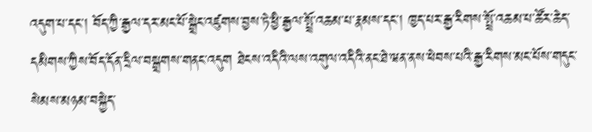འདུག་པ་དང་། བོད་ཀྱི་རྒྱལ་དར་མང་པོ་སྒྲེང་འཛུགས་བྱས་ཏེ་ཕྱི་རྒྱལ་སྤྲོ་འཆམ་པ་རྣམས་དང་། ཁྱད་པར་རྒྱ་རིགས་སྤྲོ་འཆམ་པ་ཚོར་ཆེད་དམིགས་ཀྱིས་བོད་དོན་དྲིལ་བསྒྲགས་གནང་འདུག ཐེངས་འདིའི་ལས་འགུལ་འདིའི་ནང་ཐེ་ཝན་ནས་ཕེབས་པའི་རྒྱ་རིགས་མང་པོས་གདུང་སེམས་མཉམ་བསྐྱེད་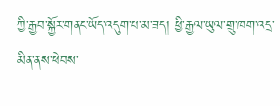ཀྱི་རྒྱབ་སྐྱོར་གནང་ཡོད་འདུག་པ་མ་ཟད། ཕྱི་རྒྱལ་ཡུལ་གྲུ་ཁག་འདྲ་མིན་ནས་ཕེབས་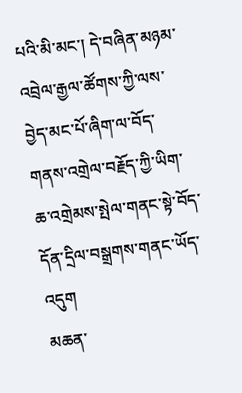པའི་མི་མང་། དེ་བཞིན་མཉམ་འབྲེལ་རྒྱལ་ཚོགས་ཀྱི་ལས་བྱེད་མང་པོ་ཞིག་ལ་བོད་གནས་འགྲེལ་བརྗོད་ཀྱི་ཡིག་ཆ་འགྲེམས་སྤེལ་གནང་སྟེ་བོད་དོན་དྲིལ་བསྒྲགས་གནང་ཡོད་འདུག
མཆན་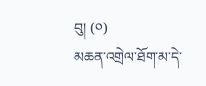བུ། (༠)
མཆན་འགྲེལ་ཐོག་མ་དེ་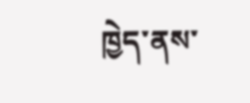ཁྱེད་ནས་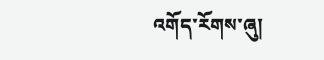འགོད་རོགས་ཞུ།